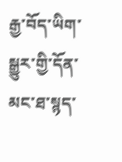རྒྱ་བོད་ཡིག་སྒྱུར་གྱི་དོན་མང་ཐ་སྙད་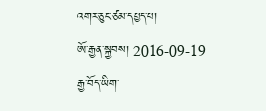འགར་ཅུང་ཙམ་དཔྱད་པ།
ཨོ་རྒྱན་སྐྱབས། 2016-09-19
རྒྱ་བོད་ཡིག་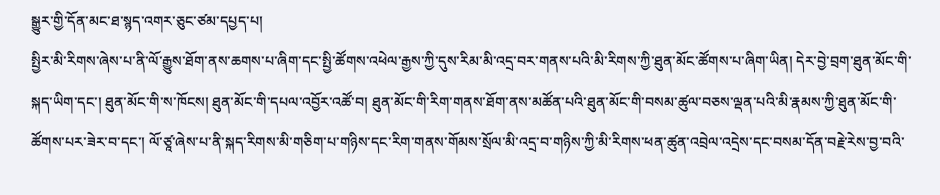སྒྱུར་གྱི་དོན་མང་ཐ་སྙད་འགར་ཅུང་ཙམ་དཔྱད་པ།
སྤྱིར་མི་རིགས་ཞེས་པ་ནི་ལོ་རྒྱུས་ཐོག་ནས་ཆགས་པ་ཞིག་དང་སྤྱི་ཚོགས་འཕེལ་རྒྱས་ཀྱི་དུས་རིམ་མི་འདྲ་བར་གནས་པའི་མི་རིགས་ཀྱི་ཐུན་མོང་ཚོགས་པ་ཞིག་ཡིན། དེར་བྱེ་བྲག་ཐུན་མོང་གི་སྐད་ཡིག་དང་། ཐུན་མོང་གི་ས་ཁོངས། ཐུན་མོང་གི་དཔལ་འབྱོར་འཚོ་བ། ཐུན་མོང་གི་རིག་གནས་ཐོག་ནས་མཚོན་པའི་ཐུན་མོང་གི་བསམ་ཚུལ་བཅས་ལྡན་པའི་མི་རྣམས་ཀྱི་ཐུན་མོང་གི་ཚོགས་པར་ཟེར་བ་དང་། ལོ་ཙཱ་ཞེས་པ་ནི་སྐད་རིགས་མི་གཅིག་པ་གཉིས་དང་རིག་གནས་གོམས་སྲོལ་མི་འདྲ་བ་གཉིས་ཀྱི་མི་རིགས་ཕན་ཚུན་འབྲེལ་འདྲེས་དང་བསམ་དོན་བརྗེ་རེས་བྱ་བའི་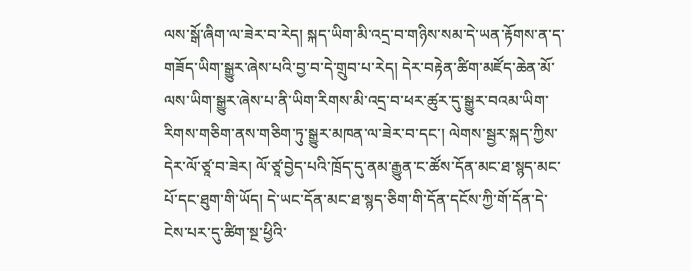ལས་སྒོ་ཞིག་ལ་ཟེར་བ་རེད། སྐད་ཡིག་མི་འདྲ་བ་གཉིས་སམ་དེ་ཡན་རྟོགས་ན་ད་གཟོད་ཡིག་སྒྱུར་ཞེས་པའི་བྱ་བ་དེ་གྲུབ་པ་རེད། དེར་བརྟེན་ཚིག་མཛོད་ཆེན་མོ་ལས་ཡིག་སྒྱུར་ཞེས་པ་ནི་ཡིག་རིགས་མི་འདྲ་བ་ཕར་ཚུར་དུ་སྒྱུར་བའམ་ཡིག་རིགས་གཅིག་ནས་གཅིག་ཏུ་སྒྱུར་མཁན་ལ་ཟེར་བ་དང་། ལེགས་སྦྱར་སྐད་ཀྱིས་དེར་ལོ་ཙཱ་བ་ཟེར། ལོ་ཙཱ་བྱེད་པའི་ཁྲོད་དུ་ནམ་རྒྱུན་ང་ཚོས་དོན་མང་ཐ་སྙད་མང་པོ་དང་ཐུག་གི་ཡོད། དེ་ཡང་དོན་མང་ཐ་སྙད་ཅིག་གི་དོན་དངོས་ཀྱི་གོ་དོན་དེ་ངེས་པར་དུ་ཚིག་སྔ་ཕྱིའི་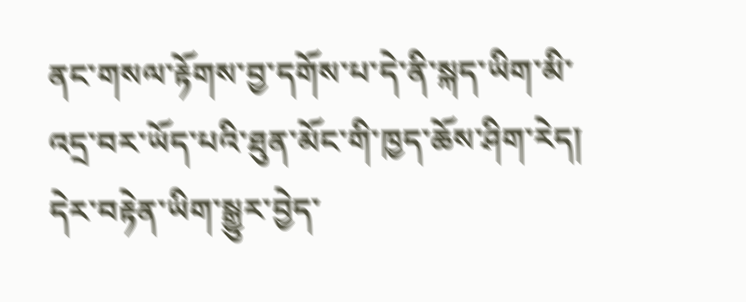ནང་གསལ་རྟོགས་བྱ་དགོས་པ་དེ་ནི་སྐད་ཡིག་མི་འདྲ་བར་ཡོད་པའི་ཐུན་མོང་གི་ཁྱད་ཆོས་ཤིག་རེད། དེར་བརྟེན་ཡིག་སྒྱུར་བྱེད་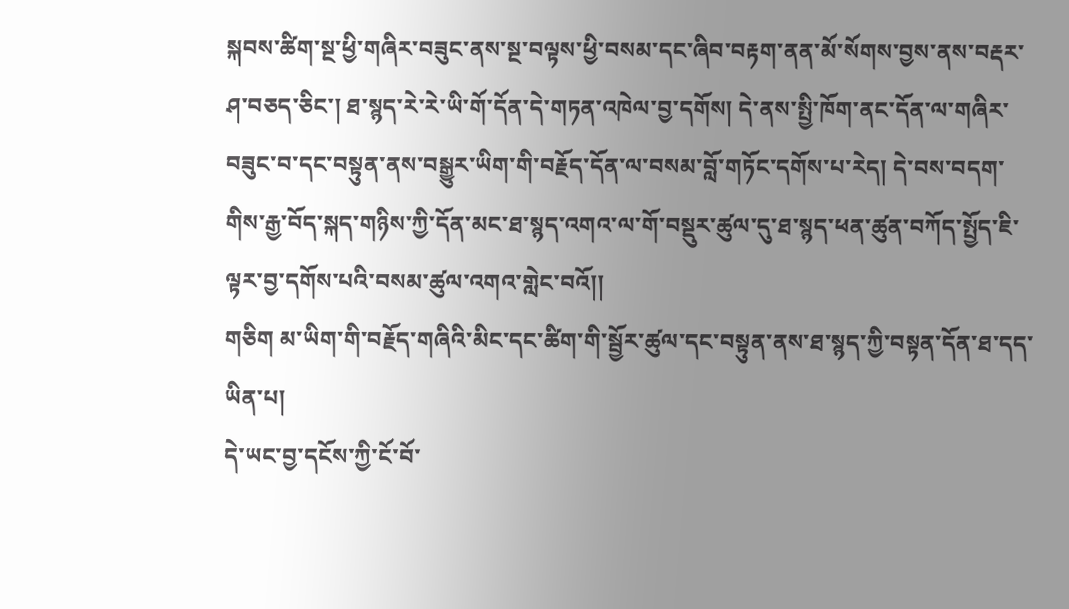སྐབས་ཚིག་སྔ་ཕྱི་གཞིར་བཟུང་ནས་སྔ་བལྟས་ཕྱི་བསམ་དང་ཞིབ་བརྟག་ནན་མོ་སོགས་བྱས་ནས་བརྡར་ཤ་བཅད་ཅིང་། ཐ་སྙད་རེ་རེ་ཡི་གོ་དོན་དེ་གཏན་འཁེལ་བྱ་དགོས། དེ་ནས་སྤྱི་ཁོག་ནང་དོན་ལ་གཞིར་བཟུང་བ་དང་བསྟུན་ནས་བསྒྱུར་ཡིག་གི་བརྗོད་དོན་ལ་བསམ་བློ་གཏོང་དགོས་པ་རེད། དེ་བས་བདག་གིས་རྒྱ་བོད་སྐད་གཉིས་ཀྱི་དོན་མང་ཐ་སྙད་འགའ་ལ་གོ་བསྡུར་ཚུལ་དུ་ཐ་སྙད་ཕན་ཚུན་བཀོད་སྤྱོད་ཇི་ལྟར་བྱ་དགོས་པའི་བསམ་ཚུལ་འགའ་གླེང་བའོ།།
གཅིག མ་ཡིག་གི་བརྗོད་གཞིའི་མིང་དང་ཚིག་གི་སྦྱོར་ཚུལ་དང་བསྟུན་ནས་ཐ་སྙད་ཀྱི་བསྟན་དོན་ཐ་དད་ཡིན་པ།
དེ་ཡང་བྱ་དངོས་ཀྱི་ངོ་བོ་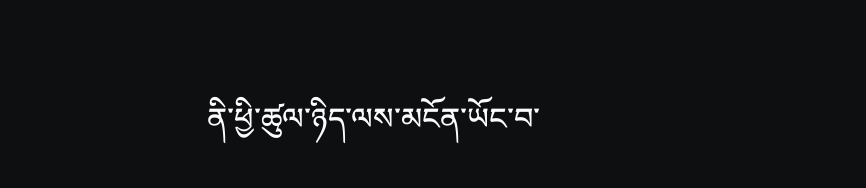ནི་ཕྱི་ཚུལ་ཉིད་ལས་མངོན་ཡོང་བ་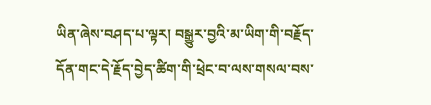ཡིན་ཞེས་བཤད་པ་ལྟར། བསྒྱུར་བྱའི་མ་ཡིག་གི་བརྗོད་དོན་གང་དེ་རྗོད་བྱེད་ཚིག་གི་ཕྲེང་བ་ལས་གསལ་བས་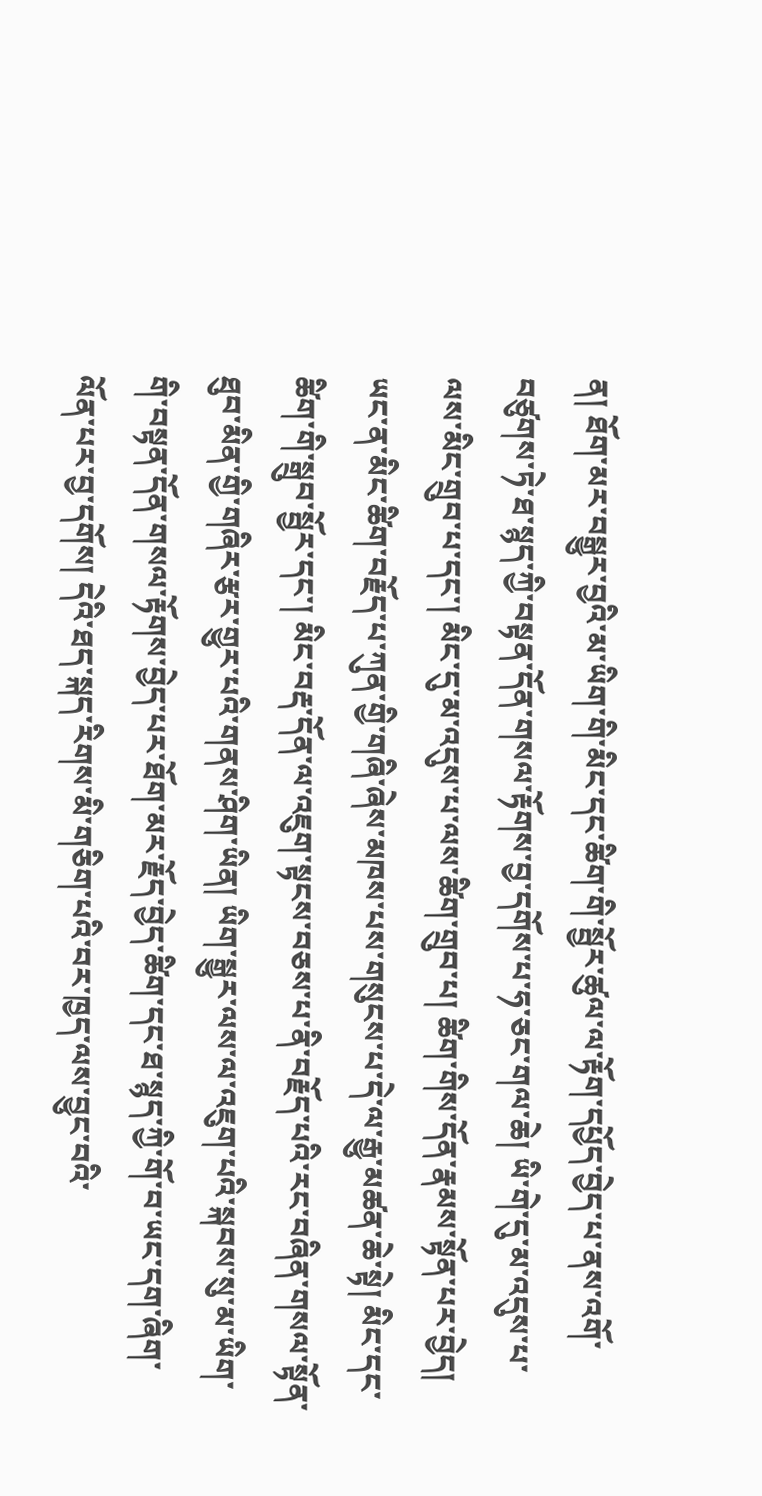ན། ཐོག་མར་བསྒྱུར་བྱའི་མ་ཡིག་གི་མིང་དང་ཚིག་གི་སྦྱོར་ཚུལ་ལ་རྟོག་དཔྱོད་བྱེད་པ་ནས་འགོ་བཙུགས་ཏེ་ཐ་སྙད་ཀྱི་བསྟན་དོན་གསལ་རྟོགས་བྱ་དགོས་པ་ཧ་ཅང་གལ་ཆེ། ཡི་གེ་དུ་མ་འདུས་པ་ལས་མིང་གྲུབ་པ་དང་། མིང་དུ་མ་འདུས་པ་ལས་ཚིག་གྲུབ་པ། ཚིག་གིས་དོན་རྣམས་སྟོན་པར་བྱེད། ཡང་ན་མིང་ཚིག་བརྗོད་པ་ཀུན་གྱི་གཞི་ཞེས་མཁས་པས་གསུངས་པ་དེ་ལ་རྒྱུ་མཚན་ཆེ་སྟེ། མིང་དང་ཚིག་གི་སྒྲུབ་སྦྱོར་དང་། མིང་བརྡ་དོན་ལ་འཇུག་སྟངས་བཅས་པ་ནི་བརྗོད་པའི་རང་བཞིན་གསལ་སྟོན་ཐུབ་མིན་གྱི་གཞིར་རྩར་གྱུར་པའི་གནས་ཤིག་ཡིན། ཡིག་སྒྱུར་ལས་ལ་འཇུག་པའི་སྐབས་སུ་མ་ཡིག་གི་བསྟན་དོན་གསལ་རྟོགས་བྱེད་པར་ཐོག་མར་རྗོད་བྱེད་ཚིག་དང་ཐ་སྙད་ཀྱི་གོ་བ་ཡང་དག་ཞིག་ལོན་པར་བྱ་དགོས། དེའི་ཐད་སྐད་རིགས་མི་གཅིག་པའི་བར་ཁྱད་ལས་བྱུང་བའི་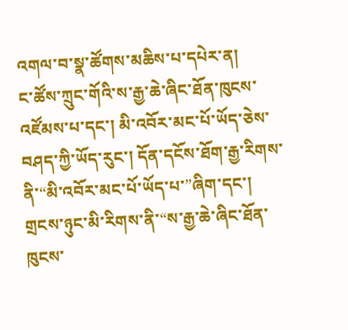འགལ་བ་སྣ་ཚོགས་མཆིས་པ་དཔེར་ན།
ང་ཚོས་ཀྲུང་གོའི་ས་རྒྱ་ཆེ་ཞིང་ཐོན་ཁུངས་འཛོམས་པ་དང་། མི་འབོར་མང་པོ་ཡོད་ཅེས་བཤད་ཀྱི་ཡོད་རུང་། དོན་དངོས་ཐོག་རྒྱ་རིགས་ནི་“མི་འབོར་མང་པོ་ཡོད་པ་”ཞིག་དང་། གྲངས་ཉུང་མི་རིགས་ནི་“ས་རྒྱ་ཆེ་ཞིང་ཐོན་ཁུངས་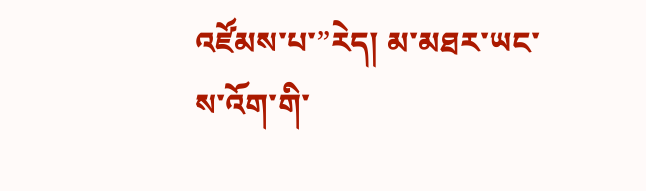འཛོམས་པ་”རེད། མ་མཐར་ཡང་ས་འོག་གི་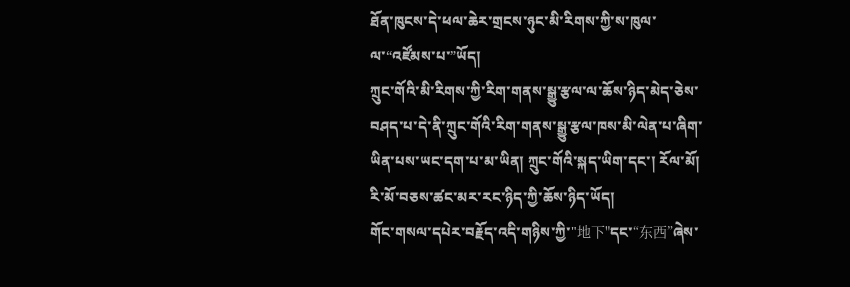ཐོན་ཁུངས་དེ་ཕལ་ཆེར་གྲངས་ཉུང་མི་རིགས་ཀྱི་ས་ཁུལ་ལ་“འཛོམས་པ་”ཡོད།
ཀྲུང་གོའི་མི་རིགས་ཀྱི་རིག་གནས་སྒྱུ་རྩལ་ལ་ཆོས་ཉིད་མེད་ཅེས་བཤད་པ་དེ་ནི་ཀྲུང་གོའི་རིག་གནས་སྒྱུ་རྩལ་ཁས་མི་ལེན་པ་ཞིག་ཡིན་པས་ཡང་དག་པ་མ་ཡིན། ཀྲུང་གོའི་སྐད་ཡིག་དང་། རོལ་མོ། རི་མོ་བཅས་ཚང་མར་རང་ཉིད་ཀྱི་ཆོས་ཉིད་ཡོད།
གོང་གསལ་དཔེར་བརྗོད་འདི་གཉིས་ཀྱི་"地下"དང་“东西”ཞེས་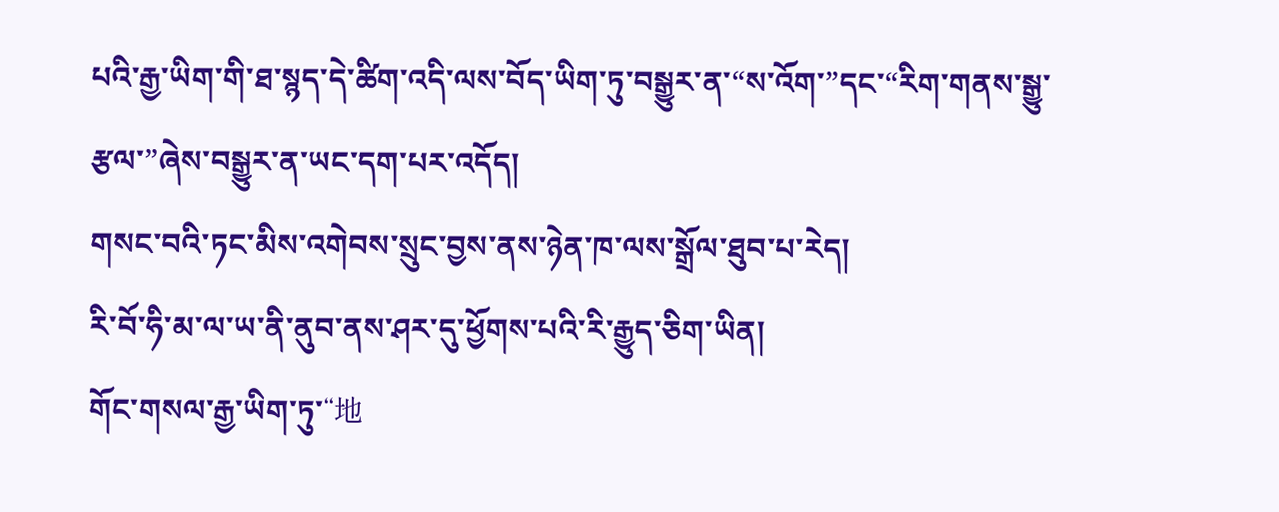པའི་རྒྱ་ཡིག་གི་ཐ་སྙད་དེ་ཚིག་འདི་ལས་བོད་ཡིག་ཏུ་བསྒྱུར་ན་“ས་འོག་”དང་“རིག་གནས་སྒྱུ་རྩལ་”ཞེས་བསྒྱུར་ན་ཡང་དག་པར་འདོད།
གསང་བའི་ཏང་མིས་འགེབས་སྲུང་བྱས་ནས་ཉེན་ཁ་ལས་སྒྲོལ་ཐུབ་པ་རེད།
རི་བོ་ཧི་མ་ལ་ཡ་ནི་ནུབ་ནས་ཤར་དུ་ཕྱོགས་པའི་རི་རྒྱུད་ཅིག་ཡིན།
གོང་གསལ་རྒྱ་ཡིག་ཏུ་“地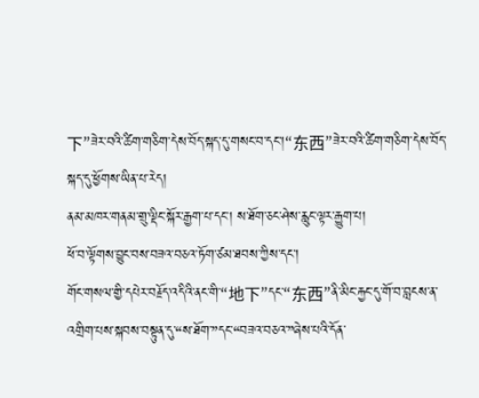下”ཟེར་བའི་ཚིག་གཅིག་དེས་བོད་སྐད་དུ་གསང་བ་དང་།“东西”ཟེར་བའི་ཚིག་གཅིག་དེས་བོད་སྐད་དུ་ཕྱོགས་ཡིན་པ་རེད།
ནམ་མཁར་གནམ་གྲུ་ལྡིང་སྐོར་རྒྱག་པ་དང་། ས་ཐོག་ཅང་ཤེས་རླུང་ལྟར་རྒྱུག་པ།
ཕོ་བ་ལྟོགས་བྱུང་བས་བཟའ་བཅའ་ཏོག་ཙམ་ཐབས་ཀྱིས་དང་།
གོང་གསལ་གྱི་དཔེར་བརྗོད་འདིའི་ནང་གི་“地下”དང་“东西”ནི་མིང་རྐྱང་དུ་གོ་བ་བླངས་ན་འགྲིག་པས་སྐབས་བསྟུན་དུ་“ས་ཐོག་”དང་“བཟའ་བཅའ་”ཞེས་པའི་དོན་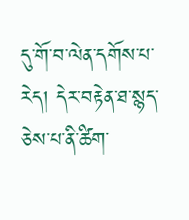དུ་གོ་བ་ལེན་དགོས་པ་རེད། དེར་བརྟེན་ཐ་སྙད་ཅེས་པ་ནི་ཚིག་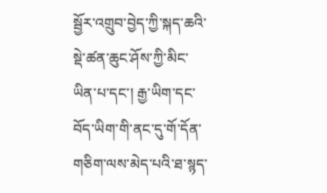སྦྱོར་འགྲུབ་བྱེད་ཀྱི་སྐད་ཆའི་སྡེ་ཚན་ཆུང་ཤོས་ཀྱི་མིང་ཡིན་པ་དང་། རྒྱ་ཡིག་དང་བོད་ཡིག་གི་ནང་དུ་གོ་དོན་གཅིག་ལས་མེད་པའི་ཐ་སྙད་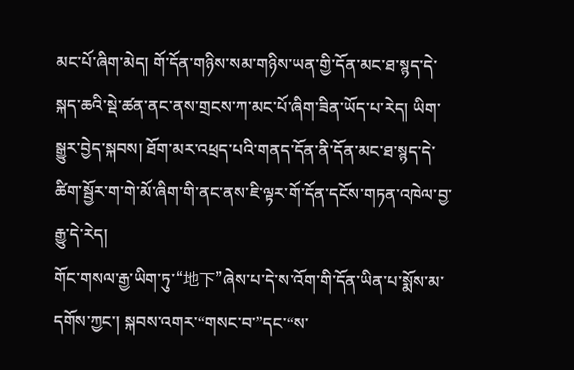མང་པོ་ཞིག་མེད། གོ་དོན་གཉིས་སམ་གཉིས་ཡན་གྱི་དོན་མང་ཐ་སྙད་དེ་སྐད་ཆའི་སྡེ་ཚན་ནང་ནས་གྲངས་ཀ་མང་པོ་ཞིག་ཟིན་ཡོད་པ་རེད། ཡིག་སྒྱུར་བྱེད་སྐབས། ཐོག་མར་འཕྲད་པའི་གནད་དོན་ནི་དོན་མང་ཐ་སྙད་དེ་ཚིག་སྦྱོར་ག་གེ་མོ་ཞིག་གི་ནང་ནས་ཇི་ལྟར་གོ་དོན་དངོས་གཏན་འཁེལ་བྱ་རྒྱུ་དེ་རེད།
གོང་གསལ་རྒྱ་ཡིག་ཏུ་“地下”ཞེས་པ་དེ་ས་འོག་གི་དོན་ཡིན་པ་སྨོས་མ་དགོས་ཀྱང་། སྐབས་འགར་“གསང་བ་”དང་“ས་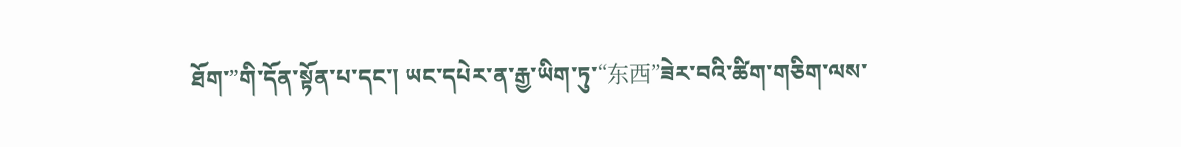ཐོག་”གི་དོན་སྟོན་པ་དང་། ཡང་དཔེར་ན་རྒྱ་ཡིག་ཏུ་“东西”ཟེར་བའི་ཚིག་གཅིག་ལས་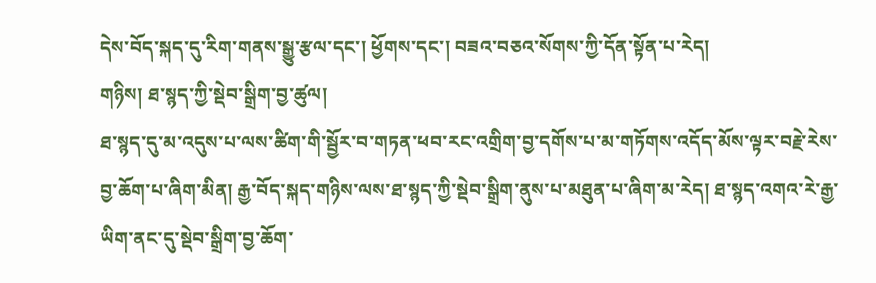དེས་བོད་སྐད་དུ་རིག་གནས་སྒྱུ་རྩལ་དང་། ཕྱོགས་དང་། བཟའ་བཅའ་སོགས་ཀྱི་དོན་སྟོན་པ་རེད།
གཉིས། ཐ་སྙད་ཀྱི་སྡེབ་སྒྲིག་བྱ་ཚུལ།
ཐ་སྙད་དུ་མ་འདུས་པ་ལས་ཚིག་གི་སྦྱོར་བ་གཏན་ཕབ་རང་འགྲིག་བྱ་དགོས་པ་མ་གཏོགས་འདོད་མོས་ལྟར་བརྗེ་རེས་བྱ་ཆོག་པ་ཞིག་མིན། རྒྱ་བོད་སྐད་གཉིས་ལས་ཐ་སྙད་ཀྱི་སྡེབ་སྒྲིག་ནུས་པ་མཐུན་པ་ཞིག་མ་རེད། ཐ་སྙད་འགའ་རེ་རྒྱ་ཡིག་ནང་དུ་སྡེབ་སྒྲིག་བྱ་ཆོག་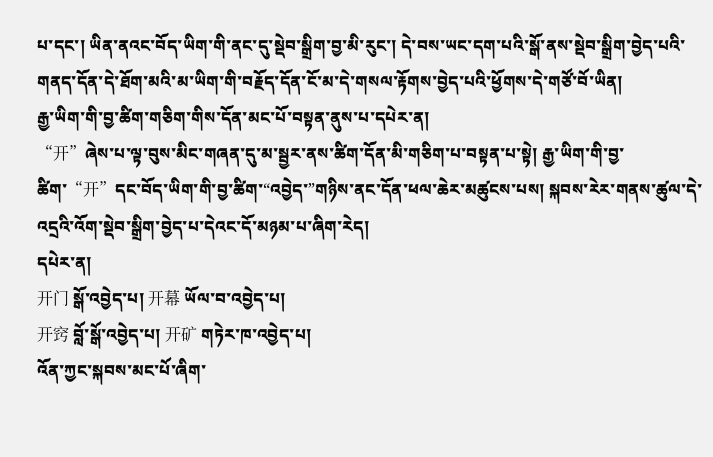པ་དང་། ཡིན་ནའང་བོད་ཡིག་གི་ནང་དུ་སྡེབ་སྒྲིག་བྱ་མི་རུང་། དེ་བས་ཡང་དག་པའི་སྒོ་ནས་སྡེབ་སྒྲིག་བྱེད་པའི་གནད་དོན་དེ་ཐོག་མའི་མ་ཡིག་གི་བརྗོད་དོན་ངོ་མ་དེ་གསལ་རྟོགས་བྱེད་པའི་ཕྱོགས་དེ་གཙོ་བོ་ཡིན།
རྒྱ་ཡིག་གི་བྱ་ཚིག་གཅིག་གིས་དོན་མང་པོ་བསྟན་ནུས་པ་དཔེར་ན།
“开”ཞེས་པ་ལྟ་བུས་མིང་གཞན་དུ་མ་སྦྱར་ནས་ཚིག་དོན་མི་གཅིག་པ་བསྟན་པ་སྟེ། རྒྱ་ཡིག་གི་བྱ་ཚིག་“开”དང་བོད་ཡིག་གི་བྱ་ཚིག་“འབྱེད་”གཉིས་ནང་དོན་ཕལ་ཆེར་མཚུངས་པས། སྐབས་རེར་གནས་ཚུལ་དེ་འདྲའི་འོག་སྡེབ་སྒྲིག་བྱེད་པ་དེའང་དོ་མཉམ་པ་ཞིག་རེད།
དཔེར་ན།
开门 སྒོ་འབྱེད་པ། 开幕 ཡོལ་བ་འབྱེད་པ།
开窍 བློ་སྒོ་འབྱེད་པ། 开矿 གཏེར་ཁ་འབྱེད་པ།
འོན་ཀྱང་སྐབས་མང་པོ་ཞིག་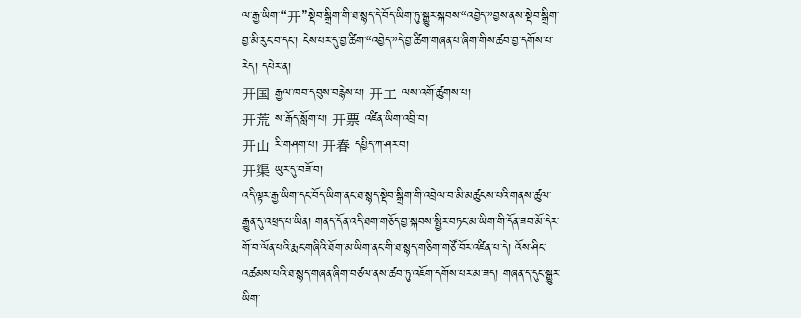ལ་རྒྱ་ཡིག་“开”སྡེབ་སྒྲིག་གི་ཐ་སྙད་དེ་བོད་ཡིག་ཏུ་སྒྱུར་སྐབས་“འབྱེད་”བྱས་ནས་སྡེབ་སྒྲིག་བྱ་མི་རུང་བ་དང་། ངེས་པར་དུ་བྱ་ཚིག་“འབྱེད་”དེ་བྱ་ཚིག་གཞན་པ་ཞིག་གིས་ཚབ་བྱ་དགོས་པ་རེད། དཔེར་ན།
开国 རྒྱལ་ཁབ་དབུས་བརྙེས་པ། 开工 ལས་འགོ་ཚུགས་པ།
开荒 ས་རྒོད་སློག་པ། 开票 འཛིན་ཡིག་འབྲི་བ།
开山 རི་གཤག་པ། 开春 དཔྱིད་ཀ་ཤར་བ།
开渠 ཡུར་དུ་བཟོ་བ།
འདི་ལྟར་རྒྱ་ཡིག་དང་བོད་ཡིག་ནང་ཐ་སྙད་སྡེབ་སྒྲིག་གི་འབྲེལ་བ་མི་མཚུངས་པའི་གནས་ཚུལ་རྒྱུན་དུ་འཕྲད་པ་ཡིན། གནད་དོན་འདི་ཐག་གཅོད་བྱ་སྐབས་སྤྱིར་བཏང་མ་ཡིག་གི་དོན་ཟབ་མོ་དེར་གོ་བ་ལོན་པའི་རྨང་གཞིའི་ཐོག་མ་ཡིག་ནང་གི་ཐ་སྙད་གཅིག་གཙོ་བོར་འཛིན་པ་དེ། འོས་ཤིང་འཚམས་པའི་ཐ་སྙད་གཞན་ཞིག་བཙལ་ནས་ཚབ་ཏུ་འཇོག་དགོས་པར་མ་ཟད། གཞན་ད་དུང་སྒྱུར་ཡིག་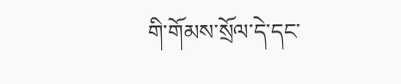གི་གོམས་སྲོལ་དེ་དང་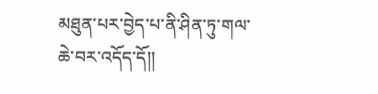མཐུན་པར་བྱེད་པ་ནི་ཤིན་ཏུ་གལ་ཆེ་བར་འདོད་དོ།།